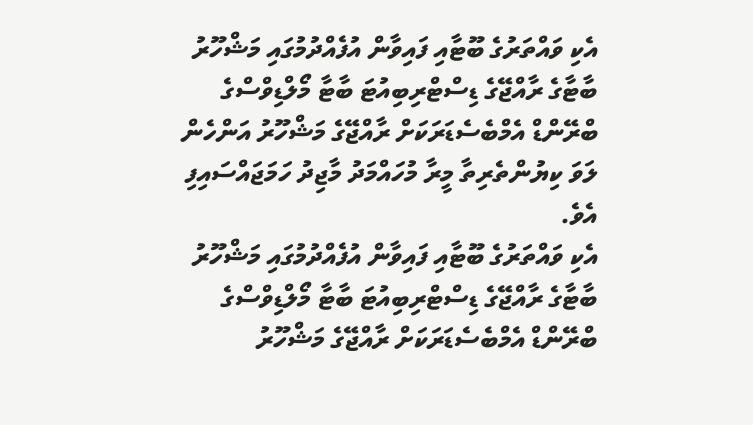އެކި ވައްތަރުގެ ބޫޓާއި ފައިވާން އުފެއްދުމުގައި މަޝްހޫރު ބާޓާގެ ރާއްޖޭގެ ޑިސްޓްރިބިއުޓަ ބާޓާ މޯލްޑިވްސްގެ ބްރޭންޑް އެމްބެސެޑަރަކަށް ރާއްޖޭގެ މަޝްހޫރު އަންހެން ލަވަ ކިޔުންތެރިތާ މީރާ މުހައްމަދު މާޖިދު ހަމަޖައްސައިފި އެވެ.
އެކި ވައްތަރުގެ ބޫޓާއި ފައިވާން އުފެއްދުމުގައި މަޝްހޫރު ބާޓާގެ ރާއްޖޭގެ ޑިސްޓްރިބިއުޓަ ބާޓާ މޯލްޑިވްސްގެ ބްރޭންޑް އެމްބެސެޑަރަކަށް ރާއްޖޭގެ މަޝްހޫރު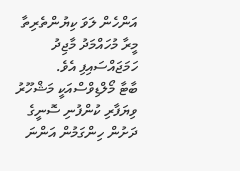އަންހެން ލަވަ ކިޔުންތެރިތާ މީރާ މުހައްމަދު މާޖިދު ހަމަޖައްސައިފި އެވެ.
ބާޓާ މޯލްޑިވްސްއަކީ މަޝްހޫރު ވިޔަފާރި ކުންފުނި ސޮނީގެ ދަށުން ހިންގަމުން އަންނަ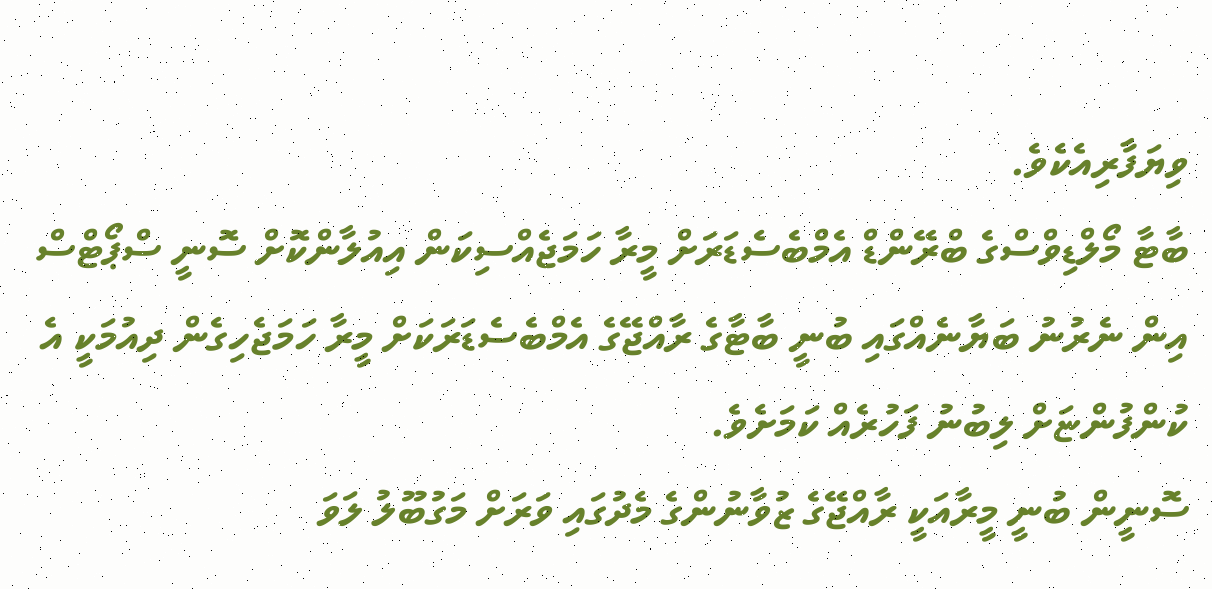ވިޔަފާރިއެކެވެ.
ބާޓާ މޯލްޑިވްސްގެ ބްރޭންޑް އެމްބެސެޑަރަށް މީރާ ހަމަޖެއްސިކަން އިއުލާންކޮށް ސޮނީ ސްޕޯޓްސް އިން ނެރުނު ބަޔާނެއްގައި ބުނީ ބާޓާގެ ރާއްޖޭގެ އެމްބެސެޑަރަކަށް މީރާ ހަމަޖެހިގެން ދިއުމަކީ އެ ކުންފުންޏަށް ލިބުނު ފަހުރެއް ކަމަށެވެ.
ސޮނީން ބުނީ މީރާއަކީ ރާއްޖޭގެ ޒުވާނުންގެ މެދުގައި ވަރަށް މަގުބޫލު ލަވަ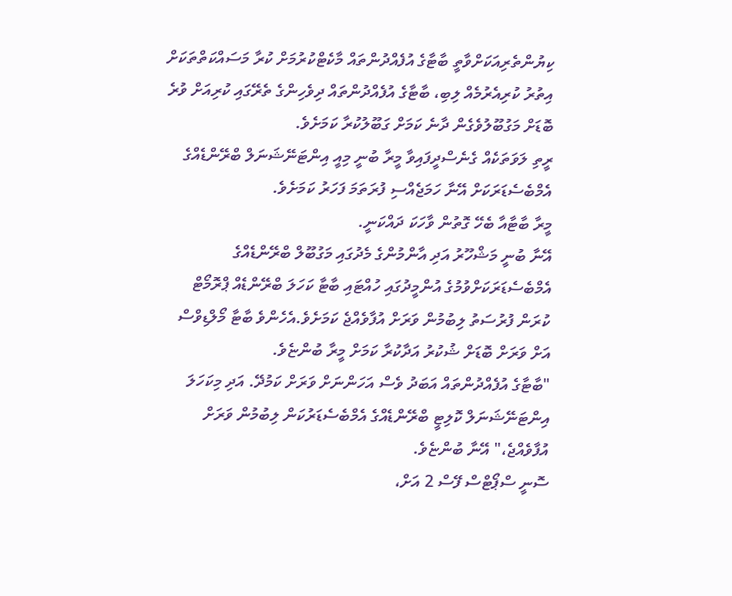ކިޔުންތެރިއަކަށްވާތީ ބާޓާގެ އުފެއްދުންތައް މާކެޓްކުރުމަށް ކުރާ މަސައްކަތްތަކަށް އިތުރު ކުރިއެރުމެއް ލިބި، ބާޓާގެ އުފެއްދުންތައް ދިވެހިންގެ ތެރޭގައި ކުރިއަށް ވުރެ ބޮޑަށް މަގުބޫލުވެގެން ދާނެ ކަމަށް ގަބޫލުކުރާ ކަމަށެވެ.
ރީތި ލަވަތަކެއް ގެނެސްދީފައިވާ މީރާ ބުނީ މިއީ އިންޓަނޭޝަނަލް ބްރޭންޑެއްގެ އެމްބެސެޑަރަކަށް އޭނާ ހަމަޖެއްސި ފުރަތަމަ ފަހަރު ކަމަށެވެ.
މީރާ ބާޓާއާ ބެހޭ ގޮތުން ވާހަކަ ދައްކަނީ.
އޭނާ ބުނީ މަޝްހޫރު އަދި އާންމުންގެ މެދުގައި މަގުބޫލް ބްރޭންޑެއްގެ އެމްބެސެޑަރަކަށްވުމުގެ އުންމީދުގައި ހުއްޓައި ބާޓާ ކަހަލަ ބްރޭންޑެއް ޕްރޮމޯޓް ކުރަން ފުރުސަތު ލިބުމުން ވަރަށް އުފާވެއްޖެ ކަމަށެވެ.އެހެންވެ ބާޓާ މޯލްޑިވްސް އަށް ވަރަށް ބޮޑަށް ޝުކުރު އަދާކުރާ ކަމަށް މީރާ ބުންޏެވެ.
"ބާޓާގެ އުފެއްދުންތައް އަބަދު ވެސް އަހަންނަށް ވަރަށް ކަމުދޭ. އަދި މިކަހަލަ އިންޓަނޭޝަނަލް ކޮލިޓީ ބްރޭންޑެއްގެ އެމްބެސެޑަރުކަން ލިބުމުން ވަރަށް އުފާވެއްޖެ،" އޭނާ ބުންޏެވެ.
ސޮނީ ސްޕޯޓްސް ފޭސް 2 އަށް،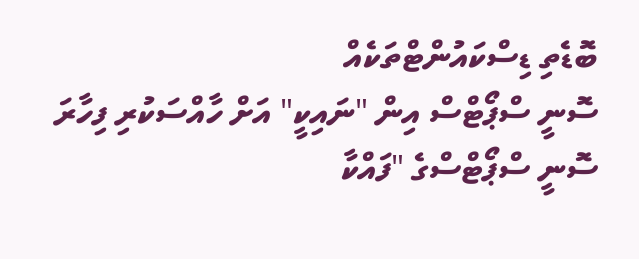ބޮޑެތި ޑިސްކައުންޓްތަކެއް
ސޮނީ ސްޕޯޓްސް އިން "ނައިކީ" އަށް ހާއްސަކުރި ފިހާރަ
ސޮނީ ސްޕޯޓްސްގެ "ފައްކާ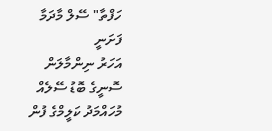ހަފްތާ" ސޭލް މާދަމާ ފަށަނީ
އަހަރު ނިންމާލަން ސޮނީގެ ބޮޑު ސޭލެއް
މުހައްމަދު ކަލީމްގެ ފުން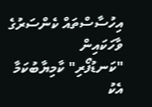އިހުސާސްތައް ކެންސަރުގެ ވާހަކައިން
"ކަނޑުފޯރި" ކާމިޔާބުކަމާ އެކު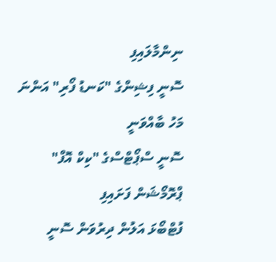ނިންމާލައިފި
ސޮނީ ފިޝިންގެ "ކަނޑު ފޯރި" އަންނަ މަހު ބާއްވަނީ
ސޮނީ ސްޕޯޓްސްގެ "ކިކް އޮފް" ޕްރޮމޯޝަން ފަށައިފި
ފުޓްބޯޅަ އަލުން ދިރުވަން ސޮނީ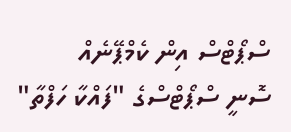ސްޕޯޓްސް އިން ކެމްޕޭނެއް
ސޮނީ ސްޕޯޓްސްގެ "ފައްކާ ހަފްތާ"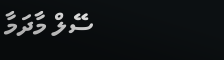ސޭލް މާދަމާ